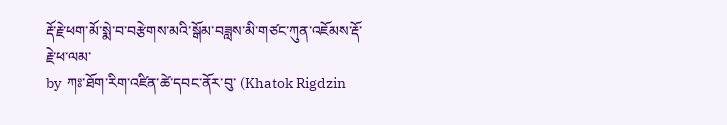རྡོ་རྗེ་ཕག་མོ་སྨེ་བ་བརྩེགས་མའི་སྒོམ་བཟླས་མི་གཙང་ཀུན་འཇོམས་རྡོ་རྗེ་ཕ་ལམ་
by  ཀཿ་ཐོག་རིག་འཛིན་ཚེ་དབང་ནོར་བུ་ (Khatok Rigdzin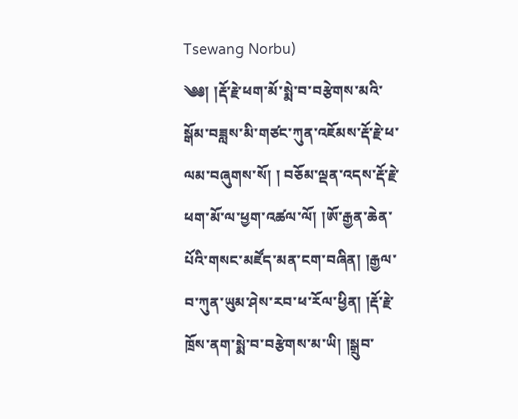Tsewang Norbu)
༄༅། །རྡོ་རྗེ་ཕག་མོ་སྨེ་བ་བརྩེགས་མའི་སྒོམ་བཟླས་མི་གཙང་ཀུན་འཇོམས་རྡོ་རྗེ་ཕ་ལམ་བཞུགས་སོ། ། བཅོམ་ལྡན་འདས་རྡོ་རྗེ་ཕག་མོ་ལ་ཕྱག་འཚལ་ལོ། །ཨོ་རྒྱན་ཆེན་པོའི་གསང་མཛོད་མན་ངག་བཞིན། །རྒྱལ་བ་ཀུན་ཡུམ་ཤེས་རབ་ཕ་རོལ་ཕྱིན། །རྡོ་རྗེ་ཁྲོས་ནག་སྨེ་བ་བརྩེགས་མ་ཡི། །སྒྲུབ་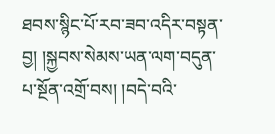ཐབས་སྙིང་པོ་རབ་ཟབ་འདིར་བསྟན་བྱ། །སྐྱབས་སེམས་ཡན་ལག་བདུན་པ་སྔོན་འགྲོ་བས། །བདེ་བའི་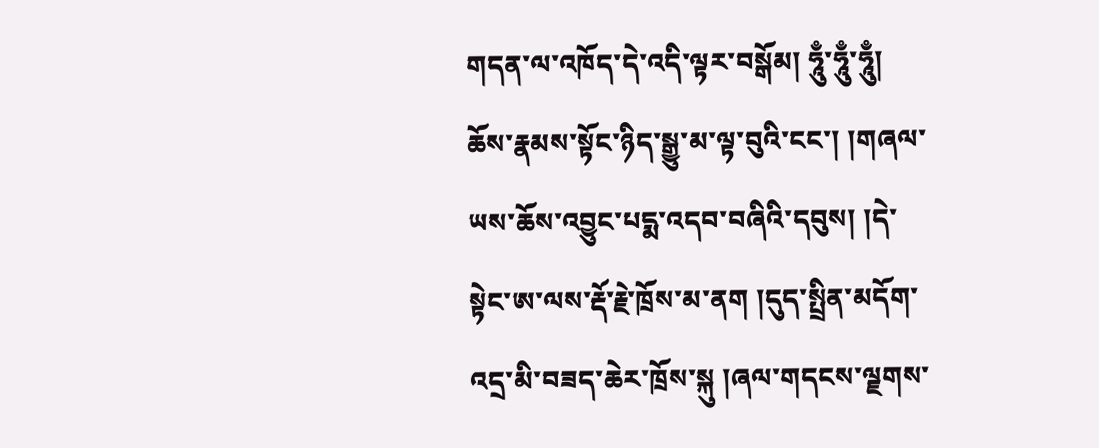གདན་ལ་འཁོད་དེ་འདི་ལྟར་བསྒོམ། ཧཱུྃ་ཧཱུྃ་ཧཱུྃ། ཆོས་རྣམས་སྟོང་ཉིད་སྒྱུ་མ་ལྟ་བུའི་ངང་། །གཞལ་ཡས་ཆོས་འབྱུང་པདྨ་འདབ་བཞིའི་དབུས། །དེ་སྟེང་ཨ་ལས་རྡོ་རྗེ་ཁྲོས་མ་ནག །དུད་སྤྲིན་མདོག་འདྲ་མི་བཟད་ཆེར་ཁྲོས་སྐུ །ཞལ་གདངས་ལྗགས་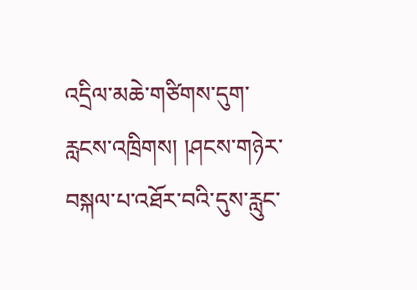འདྲིལ་མཆེ་གཙིགས་དུག་རླངས་འཁྲིགས། །ཤངས་གཉེར་བསྐལ་པ་འཐོར་བའི་དུས་རླུང་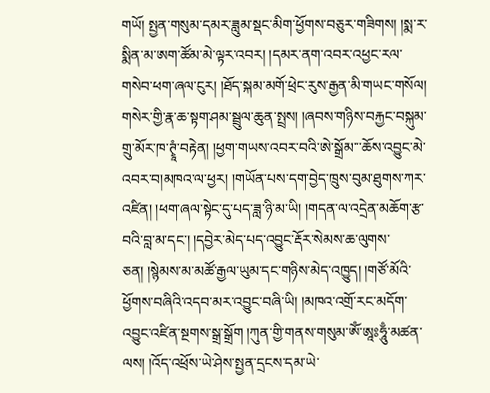གཡོ། སྤྱན་གསུམ་དམར་ཟླུམ་སྡང་མིག་ཕྱོགས་བཅུར་གཟིགས། །སྨ་ར་སྨིན་མ་ཨག་ཚོམ་མེ་ལྟར་འབར། །དམར་ནག་འབར་འཕྱང་རལ་གསེབ་ཕག་ཞལ་ངུར། །ཐོད་སྐམ་མགོ་ཕྲེང་རུས་རྒྱན་མི་གཡང་གསོལ། གསེར་གྱི་རྣ་ཆ་སྟག་ཤམ་སྦྲུལ་ཆུན་སྤྲས། །ཞབས་གཉིས་བརྐྱང་བསྐུམ་གྲུ་མོར་ཁ་ཊྭཱཾ་བརྟེན། །ཕྱག་གཡས་འབར་བའི་ཨེ་སྒྲོམ་་་ཆོས་འབྱུང་མེ་འབར་བ།མཁའ་ལ་ཕྱར། །གཡོན་པས་དག་བྱེད་ཁྲུས་བུམ་ཐུགས་ཀར་འཛིན། །ཕག་ཞལ་སྟེང་དུ་པད་ཟླ་ཉི་མ་ཡི། །གདན་ལ་འདྲེན་མཆོག་རྩ་བའི་བླ་མ་དང་། །དབྱེར་མེད་པད་འབྱུང་རྡོར་སེམས་ཆ་ལུགས་ཅན། །སྙེམས་མ་མཚོ་རྒྱལ་ཡུམ་དང་གཉིས་མེད་འཁྱུད། །གཙོ་མོའི་ཕྱོགས་བཞིའི་འདབ་མར་འབྱུང་བཞི་ཡི། །མཁའ་འགྲོ་རང་མདོག་འབྱུང་འཛིན་སྔགས་སྒྲ་སྒྲོག །ཀུན་གྱི་གནས་གསུམ་ཨོཾ་ཨཱཿཧཱུྃ་མཚན་ལས། །འོད་འཕྲོས་ཡེ་ཤེས་སྤྱན་དྲངས་དམ་ཡེ་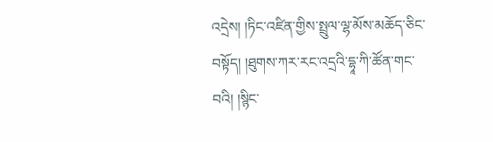འདྲེས། །ཏིང་འཛིན་གྱིས་སྤྲུལ་ལྷ་མོས་མཆོད་ཅིང་བསྟོད། །ཐུགས་ཀར་རང་འདྲའི་དྷཱ་ཀི་ཚོན་གང་བའི། །སྙིང་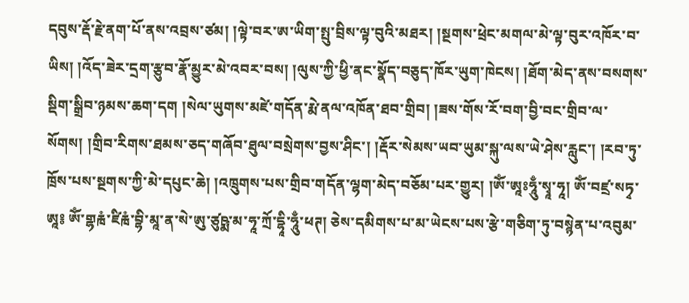དབུས་རྡོ་རྗེ་ནག་པོ་ནས་འབྲས་ཙམ། །ལྟེ་བར་ཨ་ཡིག་སྤུ་བྲིས་ལྟ་བུའི་མཐར། །སྔགས་ཕྲེང་མགལ་མེ་ལྟ་བུར་འཁོར་བ་ཡིས། །འོད་ཟེར་དྲག་རྩུབ་རྣོ་མྱུར་མེ་འབར་བས། །ལུས་ཀྱི་ཕྱི་ནང་སྣོད་བཅུད་ཁོར་ཡུག་ཁེངས། །ཐོག་མེད་ནས་བསགས་སྡིག་སྒྲིབ་ཉམས་ཆག་དག །སེལ་ཡུགས་མཛེ་གདོན་རྨེ་ནལ་འཁོན་ཐབ་གྲིབ། །ཟས་གོས་རོ་བག་བྱི་བང་གྲིབ་ལ་སོགས། །གྲིབ་རིགས་ཐམས་ཅད་གཞོབ་ཐུལ་བསྲེགས་བྱས་ཤིང་། །རྡོར་སེམས་ཡབ་ཡུམ་སྐུ་ལས་ཡེ་ཤེས་རླུང་། །རབ་ཏུ་ཁྲོས་པས་སྔགས་ཀྱི་མེ་དཔུང་ཆེ། །འཁྲུགས་པས་གྲིབ་གདོན་ལྷག་མེད་བཅོམ་པར་གྱུར། །ཨོཾ་ཨཱཿཧཱུྃ་སྭཱ་ཧཱ། ཨོཾ་བཛྲ་སཏྭ་ཨཱ༔ ཨོཾ་གྷརྑཾ་ཛིརྑཾ་བྷི་མཱ་ན་སེ་ཨུ་ཙུཥྨ་མ་ཧཱ་ཀྲོ་དྷཱི་ཧཱུྃ་ཕཊ། ཅེས་དམིགས་པ་མ་ཡེངས་པས་རྩེ་གཅིག་ཏུ་བསྙེན་པ་འབུམ་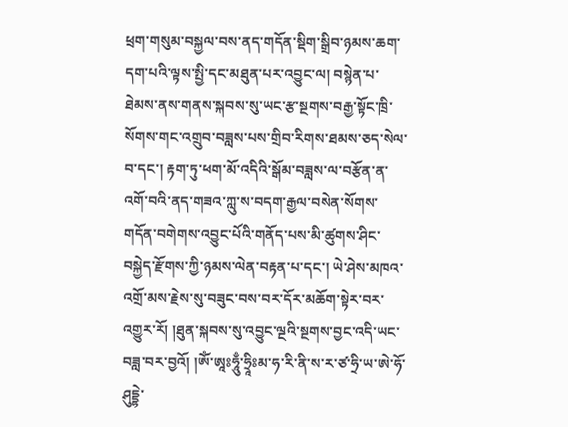ཕྲག་གསུམ་བསྐྱལ་བས་ནད་གདོན་སྡིག་སྒྲིབ་ཉམས་ཆག་དག་པའི་ལྟས་སྤྱི་དང་མཐུན་པར་འབྱུང་ལ། བསྙེན་པ་ཐེམས་ནས་གནས་སྐབས་སུ་ཡང་རྩ་སྔགས་བརྒྱ་སྟོང་ཁྲི་སོགས་གང་འགྲུབ་བཟླས་པས་གྲིབ་རིགས་ཐམས་ཅད་སེལ་བ་དང་། རྟག་ཏུ་ཕག་མོ་འདིའི་སྒོམ་བཟླས་ལ་བརྩོན་ན་འགོ་བའི་ནད་གཟའ་ཀླུ་ས་བདག་རྒྱལ་བསེན་སོགས་གདོན་བགེགས་འབྱུང་པོའི་གནོད་པས་མི་ཚུགས་ཤིང་བསྐྱེད་རྫོགས་ཀྱི་ཉམས་ལེན་བརྟན་པ་དང་། ཡེ་ཤེས་མཁའ་འགྲོ་མས་རྗེས་སུ་བཟུང་བས་བར་དོར་མཆོག་སྟེར་བར་འགྱུར་རོ། །ཐུན་སྐབས་སུ་འབྱུང་ལྔའི་སྔགས་བྱང་འདི་ཡང་བཟླ་བར་བྱའོ། །ཨོཾ་ཨཱཿཧཱུྃ་ཧྲཱིཿམ་ཧ་རི་ནི་ས་ར་ཙ་ཧྲི་ཡ་ཨེ་ཧོ་ཤུདྡྷེ་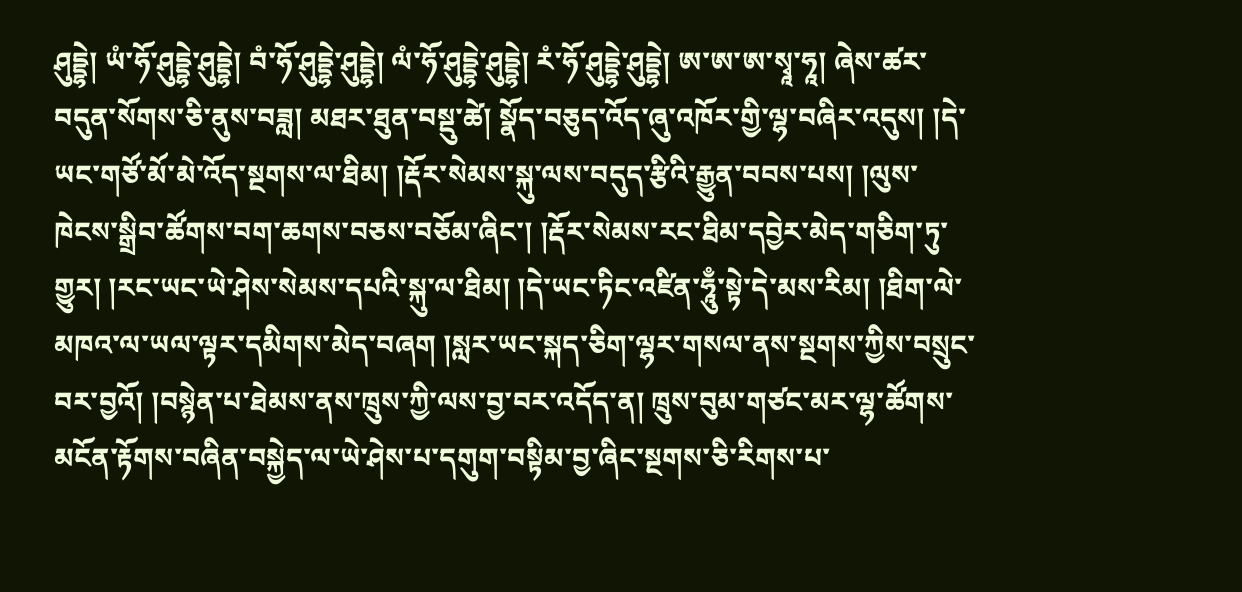ཤུདྡྷེ། ཡཾ་ཧོ་ཤུདྡྷེ་ཤུདྡྷེ། བཾ་ཧོ་ཤུདྡྷེ་ཤུདྡྷེ། ལཾ་ཧོ་ཤུདྡྷེ་ཤུདྡྷེ། རཾ་ཧོ་ཤུདྡྷེ་ཤུདྡྷེ། ཨ་ཨ་ཨ་སྭཱ་ཧཱ། ཞེས་ཚར་བདུན་སོགས་ཅི་ནུས་བཟླ། མཐར་ཐུན་བསྡུ་ཚེ། སྣོད་བཅུད་འོད་ཞུ་འཁོར་གྱི་ལྷ་བཞིར་འདུས། །དེ་ཡང་གཙོ་མོ་མེ་འོད་སྔགས་ལ་ཐིམ། །རྡོར་སེམས་སྐུ་ལས་བདུད་རྩིའི་རྒྱུན་བབས་པས། །ལུས་ཁེངས་སྒྲིབ་ཚོགས་བག་ཆགས་བཅས་བཅོམ་ཞིང་། །རྡོར་སེམས་རང་ཐིམ་དབྱེར་མེད་གཅིག་ཏུ་གྱུར། །རང་ཡང་ཡེ་ཤེས་སེམས་དཔའི་སྐུ་ལ་ཐིམ། །དེ་ཡང་ཏིང་འཛིན་ཧཱུྃ་སྟེ་དེ་མས་རིམ། །ཐིག་ལེ་མཁའ་ལ་ཡལ་ལྟར་དམིགས་མེད་བཞག །སླར་ཡང་སྐད་ཅིག་ལྷར་གསལ་ནས་སྔགས་ཀྱིས་བསྲུང་བར་བྱའོ། །བསྙེན་པ་ཐེམས་ནས་ཁྲུས་ཀྱི་ལས་བྱ་བར་འདོད་ན། ཁྲུས་བུམ་གཙང་མར་ལྷ་ཚོགས་མངོན་རྟོགས་བཞིན་བསྐྱེད་ལ་ཡེ་ཤེས་པ་དགུག་བསྟིམ་བྱ་ཞིང་སྔགས་ཅི་རིགས་པ་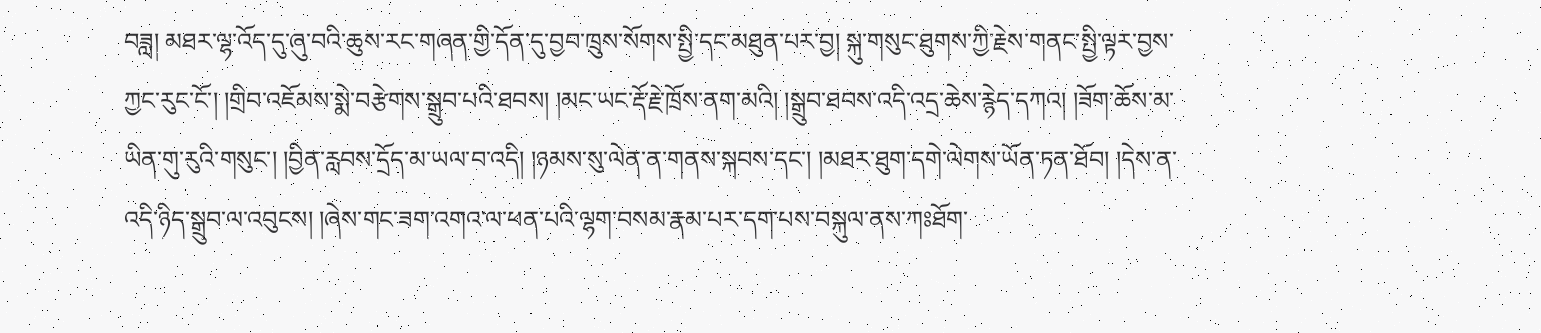བཟླ། མཐར་ལྷ་འོད་དུ་ཞུ་བའི་ཆུས་རང་གཞན་གྱི་དོན་དུ་བྱབ་ཁྲུས་སོགས་སྤྱི་དང་མཐུན་པར་བྱ། སྐུ་གསུང་ཐུགས་ཀྱི་རྗེས་གནང་སྤྱི་ལྟར་བྱས་ཀྱང་རུང་ངོ་། །གྲིབ་འཇོམས་སྨེ་བརྩེགས་སྒྲུབ་པའི་ཐབས། །མང་ཡང་རྡོ་རྗེ་ཁྲོས་ནག་མའི། །སྒྲུབ་ཐབས་འདི་འདྲ་ཆེས་རྙེད་དཀའ། །ཟོག་ཆོས་མ་ཡིན་གུ་རུའི་གསུང་། །བྱིན་རླབས་དྲོད་མ་ཡལ་བ་འདི། །ཉམས་སུ་ལེན་ན་གནས་སྐབས་དང་། །མཐར་ཐུག་དགེ་ལེགས་ཡོན་ཏན་ཐོབ། །དེས་ན་འདི་ཉིད་སྒྲུབ་ལ་འབུངས། །ཞེས་གང་ཟག་འགའ་ལ་ཕན་པའི་ལྷག་བསམ་རྣམ་པར་དག་པས་བསྐུལ་ནས་ཀཿཐོག་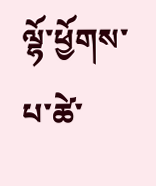ལྷོ་ཕྱོགས་པ་ཚེ་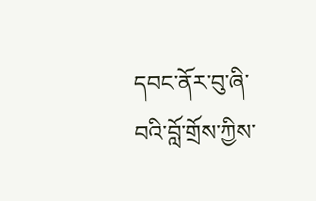དབང་ནོར་བུ་ཞི་བའི་བློ་གྲོས་ཀྱིས་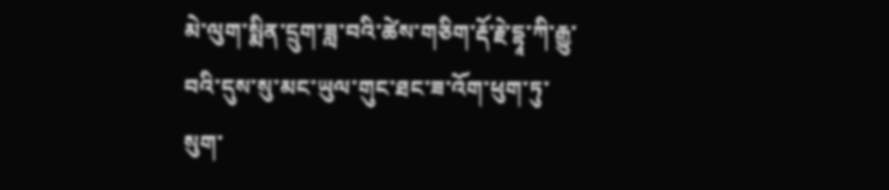མེ་ལུག་སྨིན་དྲུག་ཟླ་བའི་ཚེས་གཅིག་རྡོ་རྗེ་དྷཱ་ཀི་རྒྱུ་བའི་དུས་སུ་མང་ཡུལ་གུང་ཐང་ཟ་འོག་ཕུག་ཏུ་སུག་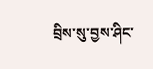བྲིས་སུ་བྱས་ཤིང་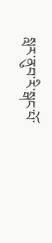སླར་ནུབ་རི་སྒང་པོ་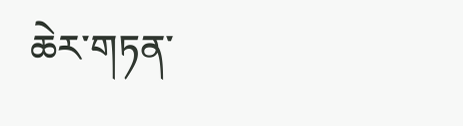ཆེར་གཏན་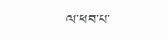ལ་ཕབ་པ་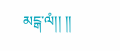མངྒ་ལཾ།། །།